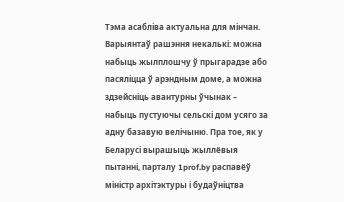Тэма асабліва актуальна для мінчан. Варыянтаў рашэння некалькі: можна набыць жылплошчу ў прыгарадзе або пасяліцца ў арэндным доме, а можна здзейсніць авантурны ўчынак – набыць пустуючы сельскі дом усяго за адну базавую велічыню. Пра тое, як у Беларусі вырашыць жыллёвыя пытанні, парталу 1prof.by распавёў міністр архітэктуры і будаўніцтва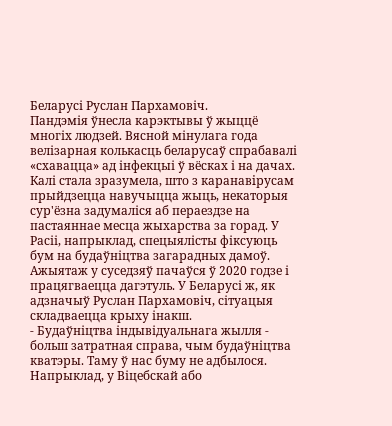Беларусі Руслан Пархамовіч.
Пандэмія ўнесла карэктывы ў жыццё многіх людзей. Вясной мінулага года велізарная колькасць беларусаў спрабавалі «схавацца» ад інфекцыі ў вёсках і на дачах. Калі стала зразумела, што з каранавiрусам прыйдзецца навучыцца жыць, некаторыя сур'ёзна задумаліся аб пераездзе на пастаяннае месца жыхарства за горад. У Расіі, напрыклад, спецыялісты фіксуюць бум на будаўніцтва загарадных дамоў. Ажыятаж у суседзяў пачаўся ў 2020 годзе і працягваецца дагэтуль. У Беларусі ж, як адзначыў Руслан Пархамовіч, сітуацыя складваецца крыху інакш.
- Будаўніцтва індывідуальнага жылля - больш затратная справа, чым будаўніцтва кватэры. Таму ў нас буму не адбылося. Напрыклад, у Віцебскай або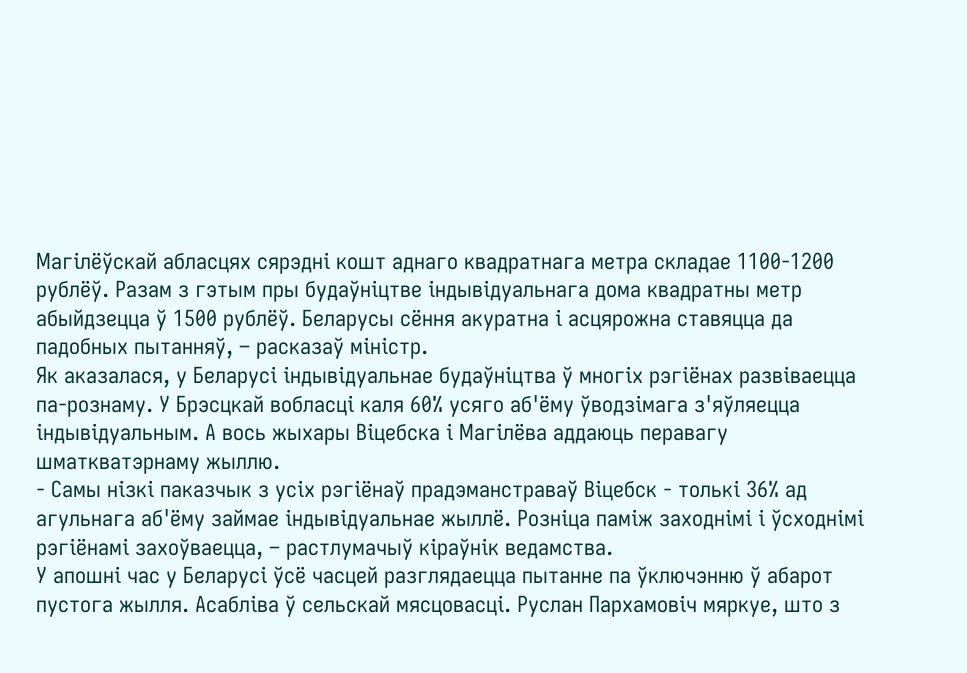Магілёўскай абласцях сярэдні кошт аднаго квадратнага метра складае 1100-1200 рублёў. Разам з гэтым пры будаўніцтве індывідуальнага дома квадратны метр абыйдзецца ў 1500 рублёў. Беларусы сёння акуратна і асцярожна ставяцца да падобных пытанняў, – расказаў міністр.
Як аказалася, у Беларусі індывідуальнае будаўніцтва ў многіх рэгіёнах развіваецца па-рознаму. У Брэсцкай вобласці каля 60% усяго аб'ёму ўводзімага з'яўляецца індывідуальным. А вось жыхары Віцебска і Магілёва аддаюць перавагу шматкватэрнаму жыллю.
- Самы нізкі паказчык з усіх рэгіёнаў прадэманстраваў Віцебск - толькі 36% ад агульнага аб'ёму займае індывідуальнае жыллё. Розніца паміж заходнімі і ўсходнімі рэгіёнамі захоўваецца, – растлумачыў кіраўнік ведамства.
У апошні час у Беларусі ўсё часцей разглядаецца пытанне па ўключэнню ў абарот пустога жылля. Асабліва ў сельскай мясцовасці. Руслан Пархамовіч мяркуе, што з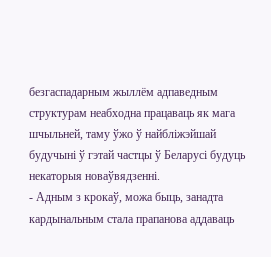безгаспадарным жыллём адпаведным структурам неабходна працаваць як мага шчыльней, таму ўжо ў найбліжэйшай будучыні ў гэтай частцы ў Беларусі будуць некаторыя новаўвядзенні.
- Адным з крокаў, можа быць, занадта кардынальным стала прапанова аддаваць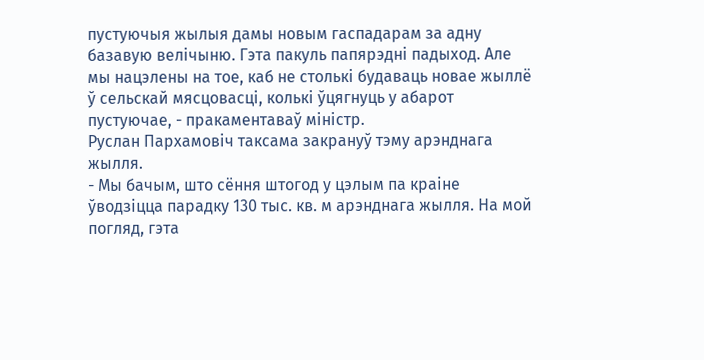пустуючыя жылыя дамы новым гаспадарам за адну базавую велічыню. Гэта пакуль папярэдні падыход. Але мы нацэлены на тое, каб не столькі будаваць новае жыллё ў сельскай мясцовасці, колькі ўцягнуць у абарот пустуючае, - пракаментаваў міністр.
Руслан Пархамовіч таксама закрануў тэму арэнднага жылля.
- Мы бачым, што сёння штогод у цэлым па краіне ўводзіцца парадку 130 тыс. кв. м арэнднага жылля. На мой погляд, гэта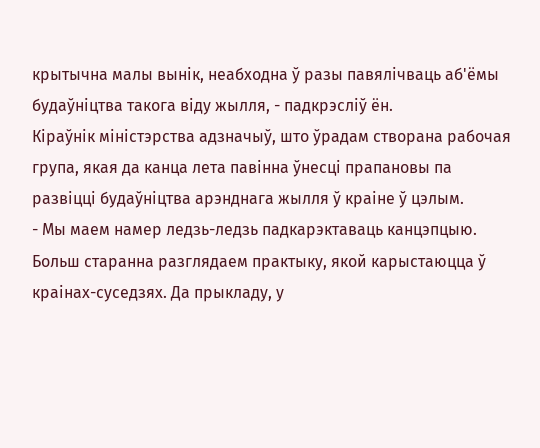крытычна малы вынік, неабходна ў разы павялічваць аб'ёмы будаўніцтва такога віду жылля, - падкрэсліў ён.
Кіраўнік міністэрства адзначыў, што ўрадам створана рабочая група, якая да канца лета павінна ўнесці прапановы па развіцці будаўніцтва арэнднага жылля ў краіне ў цэлым.
- Мы маем намер ледзь-ледзь падкарэктаваць канцэпцыю. Больш старанна разглядаем практыку, якой карыстаюцца ў краінах-суседзях. Да прыкладу, у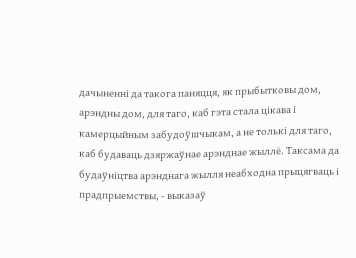дачыненні да такога паняцця, як прыбытковы дом, арэндны дом, для таго, каб гэта стала цікава і камерцыйным забудоўшчыкам, а не толькі для таго, каб будаваць дзяржаўнае арэнднае жыллё. Таксама да будаўніцтва арэнднага жылля неабходна прыцягваць і прадпрыемствы, - выказаў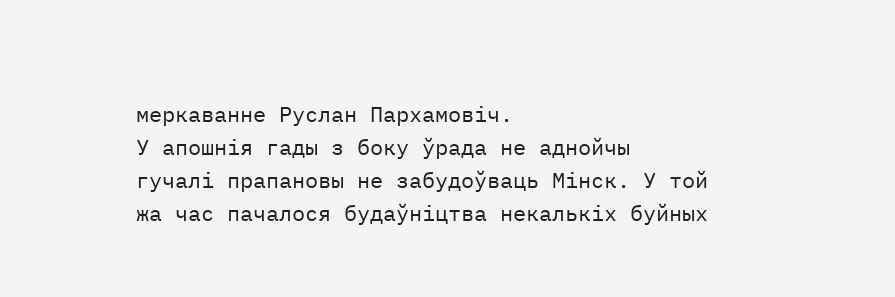меркаванне Руслан Пархамовіч.
У апошнія гады з боку ўрада не аднойчы гучалі прапановы не забудоўваць Мінск. У той жа час пачалося будаўніцтва некалькіх буйных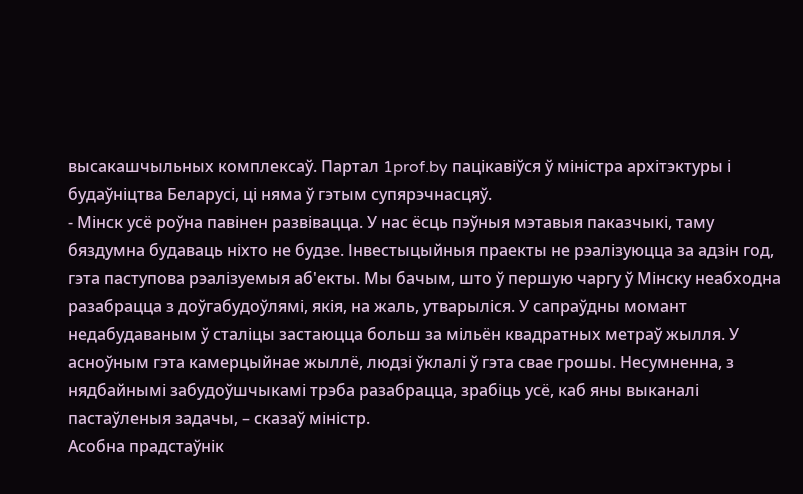высакашчыльных комплексаў. Партал 1prof.by пацікавіўся ў міністра архітэктуры і будаўніцтва Беларусі, ці няма ў гэтым супярэчнасцяў.
- Мiнск усё роўна павінен развівацца. У нас ёсць пэўныя мэтавыя паказчыкі, таму бяздумна будаваць ніхто не будзе. Інвестыцыйныя праекты не рэалізуюцца за адзін год, гэта паступова рэалізуемыя аб'екты. Мы бачым, што ў першую чаргу ў Мінску неабходна разабрацца з доўгабудоўлямi, якія, на жаль, утварыліся. У сапраўдны момант недабудаваным ў сталіцы застаюцца больш за мільён квадратных метраў жылля. У асноўным гэта камерцыйнае жыллё, людзі ўклалі ў гэта свае грошы. Несумненна, з нядбайнымі забудоўшчыкамі трэба разабрацца, зрабіць усё, каб яны выканалі пастаўленыя задачы, – сказаў міністр.
Асобна прадстаўнік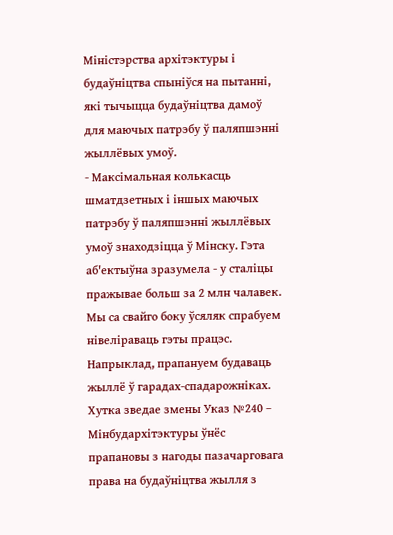Міністэрства архітэктуры і будаўніцтва спыніўся на пытанні, які тычыцца будаўніцтва дамоў для маючых патрэбу ў паляпшэнні жыллёвых умоў.
- Максімальная колькасць шматдзетных і іншых маючых патрэбу ў паляпшэнні жыллёвых умоў знаходзіцца ў Мiнску. Гэта аб'ектыўна зразумела - у сталіцы пражывае больш за 2 млн чалавек. Мы са свайго боку ўсяляк спрабуем нівеліраваць гэты працэс. Напрыклад, прапануем будаваць жыллё ў гарадах-спадарожніках. Хутка зведае змены Указ №240 – Мінбудархітэктуры ўнёс прапановы з нагоды пазачарговага права на будаўніцтва жылля з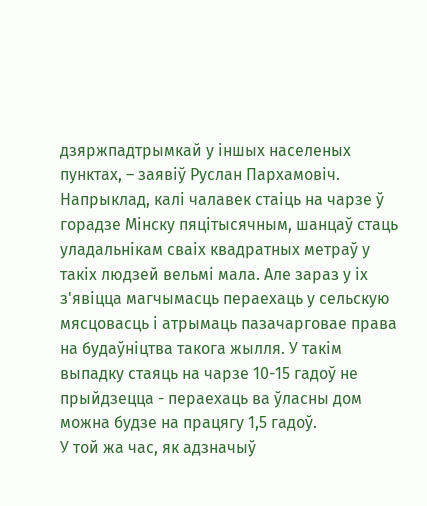дзяржпадтрымкай у іншых населеных пунктах, – заявіў Руслан Пархамовіч.
Напрыклад, калі чалавек стаіць на чарзе ў горадзе Мінску пяцітысячным, шанцаў стаць уладальнікам сваіх квадратных метраў у такіх людзей вельмі мала. Але зараз у іх з'явіцца магчымасць пераехаць у сельскую мясцовасць і атрымаць пазачарговае права на будаўніцтва такога жылля. У такім выпадку стаяць на чарзе 10-15 гадоў не прыйдзецца - пераехаць ва ўласны дом можна будзе на працягу 1,5 гадоў.
У той жа час, як адзначыў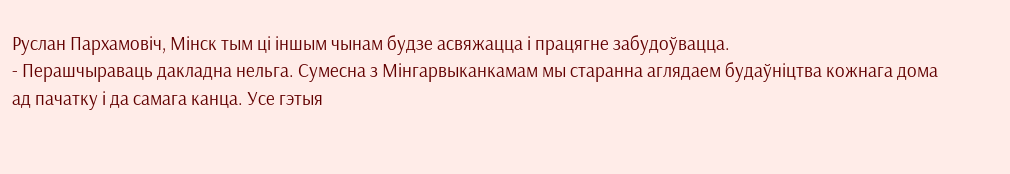Руслан Пархамовіч, Мiнск тым ці іншым чынам будзе асвяжацца і працягне забудоўвацца.
- Перашчыраваць дакладна нельга. Сумесна з Мінгарвыканкамам мы старанна аглядаем будаўніцтва кожнага дома ад пачатку і да самага канца. Усе гэтыя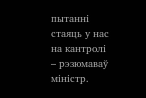пытанні стаяць у нас на кантролі – рэзюмаваў міністр.